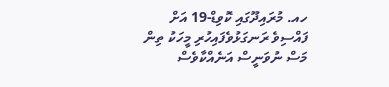ހއ. މުރައިދޫގައި ކޮވިޑް-19 އަށް ފައްސިވެ ރަނގަޅުވެފައިހުރި މީހަކު ތިން މަސް ނުވަނީސް އަނެއްކާވެސް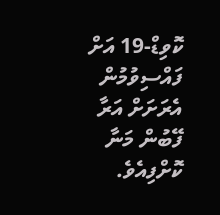ކޮވިޑް-19 އަށް ފައްސިވުމުން އެރަށަށް އަރާ ފޭބުން މަނާ ކޮށްފިއެވެ.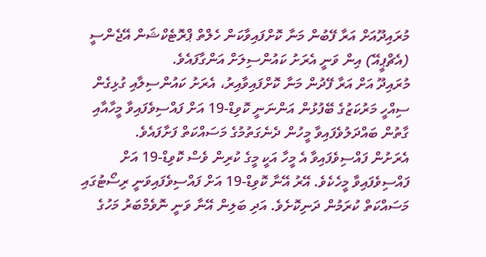މުރައިދޫއަށް އަރާ ފޭބުން މަނާ ކޮށްފައިވާކަން ހެލްތް ޕްރޮޓެކްޝަން އޭޖެންސީ (އެޗްޕީއޭ) އިން ވަނީ އެރަށު ކައުންސިލަށް އަންގާފައެވެ.
މުރައިދޫ އަށް އަރާ ފޭދުން މަނާ ކޮށްފައިވާއިރު، އެރަށު ކައުންސިލާއި ގުޅިގެން ސިއްހީ މަރުކަޒުގެ ބޭފުޅުން އަންނަނީ ކޮވިޑް-19 އަށް ފައްސިވެފައިވާ މީހާއާއި ގާތުން ބައްދަލުވެފައިވާ މީހުން ދެނެގަތުމުގެ މަސައްކަތް ފަށާފައެވެ.
އެރަށުން ފައްސިވެފައިވާ އެ މީހާ އަކީ މީގެ ކުރިން ވެސް ކޮވިޑް-19 އަށް ފައްސިވެފައިވާ މީހެކެވެ. އޭރު އޭނާ ކޮވިޑް-19 އަށް ފައްސިވެފައިވަނީ ރިސޯޓުގައި މަސައްކަތް ކުރަމުން ދަނިކޮށެވެ. އަދި ބަލިން އޭނާ ވަނީ ނޮވެމްބަރު މަހުގެ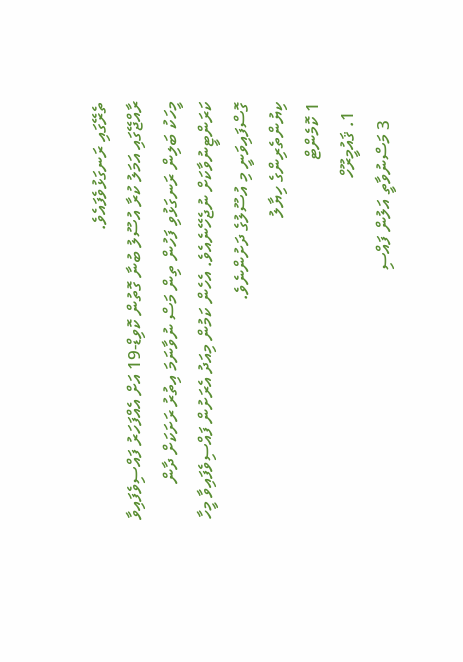ތެރޭގައި ރަނގަޅުވެފައެވެ.
ރާއްޖޭގައި އަމަލު ކުރާ އުސޫލު ބުނާ ގޮތުން ކޮވިޑް-19 އަށް އެއްފަހަރު ފައްސިވެފައިވާ މީހަކު ބަލިން ރަނގަޅުވި ފަހުން ތިން މަސް ނުވާނަމަ އިތުރު ރަށަކަށް ދާން ކަރަންޓީނުވާކަށް ނުޖެހޭނެއެވެ. އެހެން ކަމުން މިއަދު އެރަށުން ފައްސިވެފައިވާ މީހާ ގޮސްފައިވަނީ މި އުސޫލުގެ ދަށުންނެވެ.
ކިޔުންތެރިންގެ ހިޔާލު
1 ކޮމެންޓް
  1. ޤައުމީރޫހް
    3 މަސްނުވާތީ އަލުން ފައްސި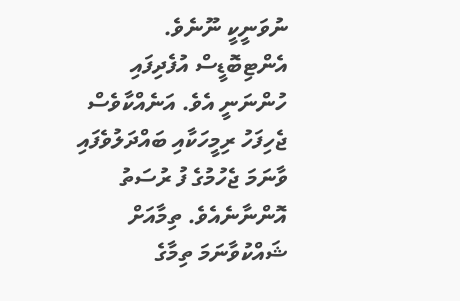ނުވަނީކީ ނޫނެވެ. އެންޓިބޮޑީސް އުފެދިފައި ހުންނަނީ އެވެ. އަނެއްކާވެސް ޖެހިފަހު ރިމީހަކާއި ބައްދަލުވެފައި ވާނަމަ ޖެހުމުގެ ފު ރުސަތު އޮންނާނެއެވެ. ތިމާއަށް ޝައްކުވާނަމަ ތިމާގެ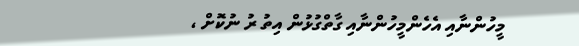މީހުންނާއި އެހެންމީހުންނާއި ގާތްގުޅުން އިތު ރު ނުކޮށް ،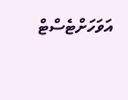އަވަހަށްޓެސްޓް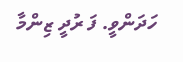ހަދަންވީ. ފަ ރުދީ ޒިންމާ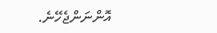އޮންނަންޖެހޭނެ.